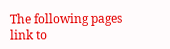The following pages link to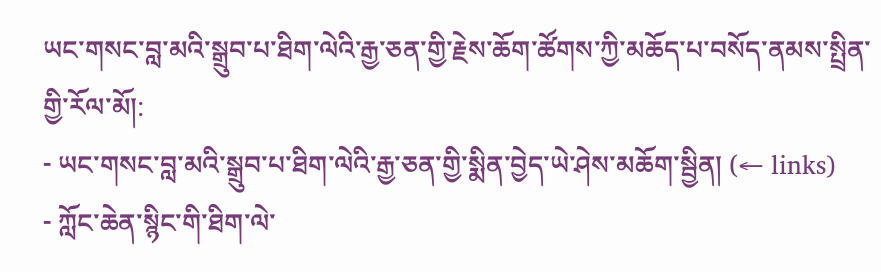ཡང་གསང་བླ་མའི་སྒྲུབ་པ་ཐིག་ལེའི་རྒྱ་ཅན་གྱི་རྗེས་ཆོག་ཚོགས་ཀྱི་མཆོད་པ་བསོད་ནམས་སྤྲིན་གྱི་རོལ་མོ།:
- ཡང་གསང་བླ་མའི་སྒྲུབ་པ་ཐིག་ལེའི་རྒྱ་ཅན་གྱི་སྨིན་བྱེད་ཡེ་ཤེས་མཆོག་སྦྱིན། (← links)
- ཀློང་ཆེན་སྙིང་གི་ཐིག་ལེ་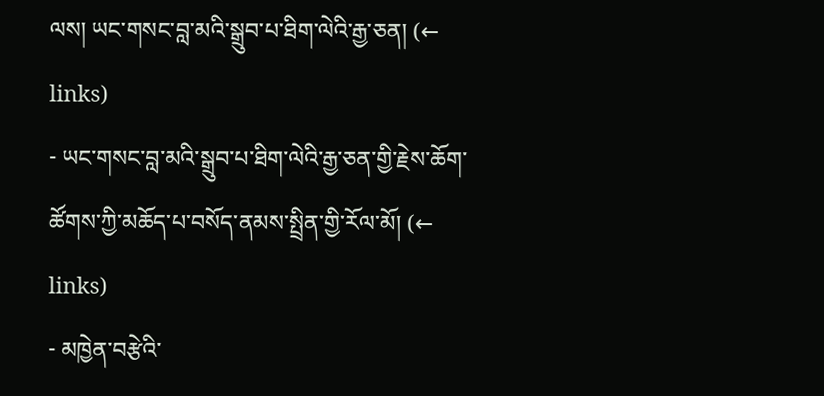ལས། ཡང་གསང་བླ་མའི་སྒྲུབ་པ་ཐིག་ལེའི་རྒྱ་ཅན། (← links)
- ཡང་གསང་བླ་མའི་སྒྲུབ་པ་ཐིག་ལེའི་རྒྱ་ཅན་གྱི་རྗེས་ཆོག་ཚོགས་ཀྱི་མཆོད་པ་བསོད་ནམས་སྤྲིན་གྱི་རོལ་མོ། (← links)
- མཁྱེན་བརྩེའི་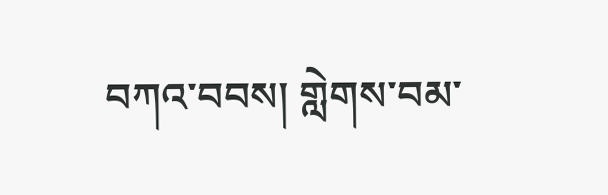བཀའ་བབས། གླེགས་བམ་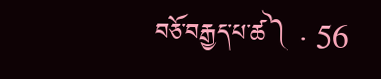བཅོ་བརྒྱད་པ་ཚ༽ · 56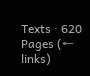Texts · 620 Pages (← links)